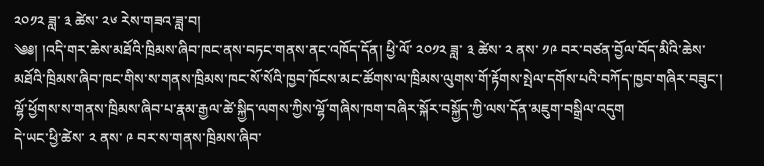༢༠༡༢ ཟླ་ ༣ ཚེས་ ༢༦ རེས་གཟའ་ཟླ་བ།
༄༅། །འདི་གར་ཆེས་མཐོའི་ཁྲིམས་ཞིབ་ཁང་ནས་བཏང་གནས་ནང་འཁོད་དོན། ཕྱི་ལོ་ ༢༠༡༢ ཟླ་ ༣ ཚེས་ ༢ ནས་ ༡༩ བར་བཙན་བྱོལ་བོད་མིའི་ཆེས་མཐོའི་ཁྲིམས་ཞིབ་ཁང་གིས་ས་གནས་ཁྲིམས་ཁང་སོ་སོའི་ཁྱབ་ཁོངས་མང་ཚོགས་ལ་ཁྲིམས་ལུགས་གོ་རྟོགས་སྤེལ་དགོས་པའི་བཀོད་ཁྱབ་གཞིར་བཟུང་། ལྷོ་ཕྱོགས་ས་གནས་ཁྲིམས་ཞིབ་པ་རྣམ་རྒྱལ་ཚེ་སྐྱིད་ལགས་ཀྱིས་ལྷོ་གཞིས་ཁག་བཞིར་སྐོར་བསྐྱོད་ཀྱི་ལས་དོན་མཇུག་བསྒྲིལ་འདུག
དེ་ཡང་ཕྱི་ཚེས་ ༢ ནས་ ༩ བར་ས་གནས་ཁྲིམས་ཞིབ་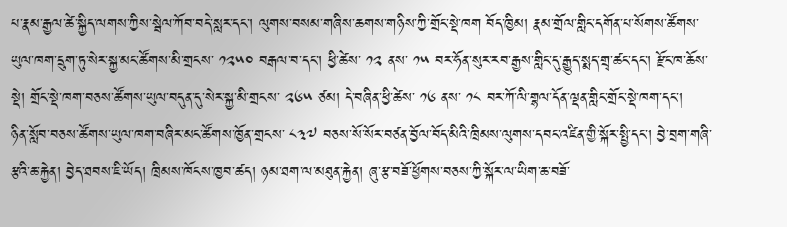པ་རྣམ་རྒྱལ་ཚེ་སྐྱིད་ལགས་ཀྱིས་སྦེལ་ཀོབ་བདེ་སླར་དང་། ལུགས་བསམ་གཞིས་ཆགས་གཉིས་ཀྱི་གྲོང་སྡེ་ཁག བོད་ཁྱིམ། རྣམ་གྲོལ་གླིང་དགོན་པ་སོགས་ཚོགས་ཡུལ་ཁག་དྲུག་ཏུ་སེར་སྐྱ་མང་ཚོགས་མི་གྲངས་ ༡༢༥༠ བརྒལ་བ་དང་། ཕྱི་ཚེས་ ༡༢ ནས་ ༡༥ བར་ཧོན་སུར་རབ་རྒྱས་གླིང་དུ་རྒྱུད་སྨད་གྲྭ་ཚང་དང་། རྫོང་ཁ་ཆོས་སྡེ། གྲོང་སྡེ་ཁག་བཅས་ཚོགས་ཡུལ་བདུན་དུ་སེར་སྐྱ་མི་གྲངས་ ༢༦༥ ཙམ། དེ་བཞིན་ཕྱི་ཚེས་ ༡༦ ནས་ ༡༨ བར་ཀོ་ལི་གྷལ་དོན་ལྡན་གླིང་གྲོང་སྡེ་ཁག་དང་།
ཉིན་སློབ་བཅས་ཚོགས་ཡུལ་ཁག་བཞིར་མང་ཚོགས་ཁྱོན་གྲངས་ ༨༣༧ བཅས་སོ་སོར་བཙན་བྱོལ་བོད་མིའི་ཁྲིམས་ལུགས་དབང་འཛིན་གྱི་སྐོར་སྤྱི་དང་། བྱེ་བྲག་གཞི་རྩའི་ཆ་རྐྱེན། བྱེད་ཐབས་ཇི་ཡོད། ཁྲིམས་ཁོངས་ཁྱབ་ཚད། ཉམ་ཐག་ལ་མཐུན་རྐྱེན། ཞུ་རྩ་བཟོ་ཕྱོགས་བཅས་ཀྱི་སྐོར་ལ་ཡིག་ཆ་བཟོ་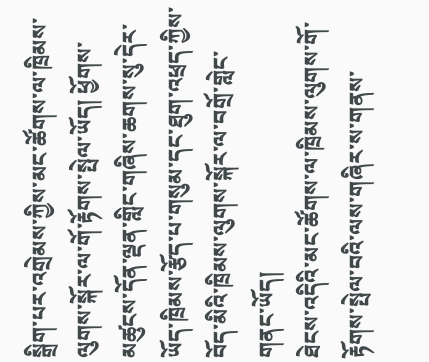སྒྲིག་པར་འགྲེམས་ཀྱིས་མང་ཚོགས་ལ་ཁྲིམས་ལུགས་སྐོར་ལ་གོ་རྟོགས་སྤེལ་ཡོད། ཕྱོགས་མཚུངས་དོན་ལྡན་གླིང་གཞིས་ཆགས་སུ་དེར་ཡོད་ཁྲིམས་རྩོད་པ་གསུམ་དང་ཐུག་འཕྲད་ཀྱིས་བོད་མིའི་ཁྲིམས་ལུགས་སྐོར་ལ་བགྲོ་གླེང་གནང་ཡོད།
ཐེངས་འདིའི་མང་ཚོགས་ལ་ཁྲིམས་ལུགས་གོ་རྟོགས་སྤེལ་བའི་ལས་གཞིར་ས་གནས་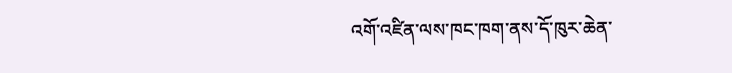འགོ་འཛིན་ལས་ཁང་ཁག་ནས་དོ་ཁུར་ཆེན་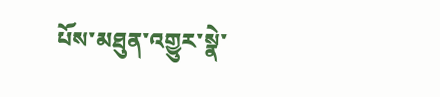པོས་མཐུན་འགྱུར་སྣེ་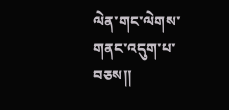ལེན་གང་ལེགས་གནང་འདུག་པ་བཅས།།